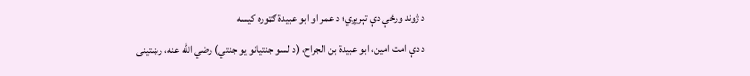د ژوند ورځې دې تېریږي؛ د عمر او ابو عبیدة ګټوره کیسه
د دې امت امین، ابو عبیدة بن الجراح، (د لسو جنتیانو یو جنتي) رضي الله عنه، رښتینی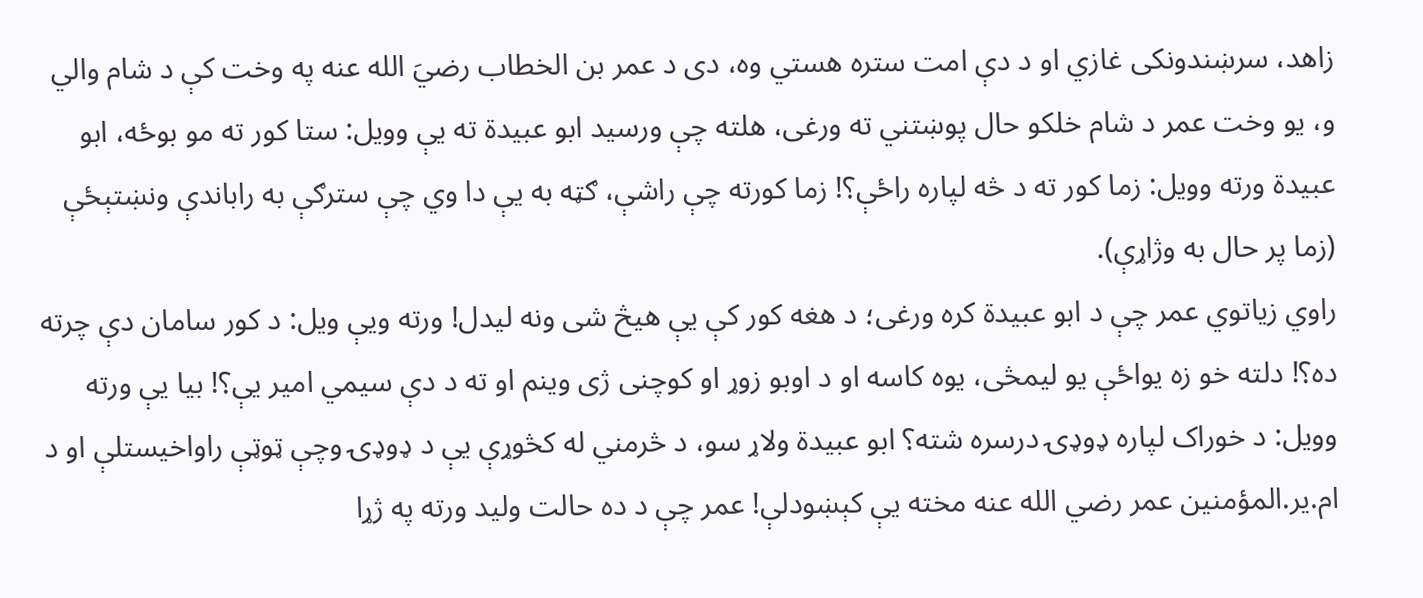زاهد، سرښندونکی غازي او د دې امت ستره هستي وه، دی د عمر بن الخطاب رضيَ الله عنه په وخت کې د شام والي و، یو وخت عمر د شام خلکو حال پوښتني ته ورغی، هلته چې ورسید ابو عبیدة ته یې وویل: ستا کور ته مو بوځه، ابو عبیدة ورته وویل: زما کور ته د څه لپاره راځې؟! زما کورته چې راشې، ګټه به یې دا وي چې سترګې به راباندې ونښتېځې (زما پر حال به وژاړې).
راوي زیاتوي عمر چې د ابو عبیدة کره ورغی؛ د هغه کور کې یې هیڅ شی ونه لیدل! ورته ویې ویل: د کور سامان دې چرته ده؟! دلته خو زه یواځې یو لیمڅی، یوه کاسه او د اوبو زوړ او کوچنی ژی وینم او ته د دې سیمي امیر یې؟! بیا یې ورته وویل: د خوراک لپاره ډوډۍ درسره شته؟ ابو عبیدة ولاړ سو، د څرمني له کڅوړې یې د ډوډۍ وچې ټوټې راواخیستلې او د ام.یر.المؤمنین عمر رضي الله عنه مخته یې کېښودلې! عمر چې د ده حالت ولید ورته په ژړا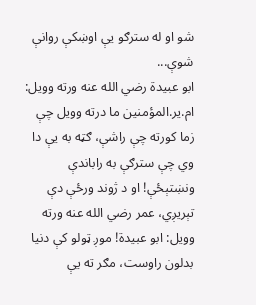شو او له سترګو یې اوښکې روانې شوې...
ابو عبیدة رضي الله عنه ورته وویل: ام.یر.المؤمنین ما درته وویل چې زما کورته چې راشې، ګټه به یې دا وي چې سترګې به راباندې ونښتېځې! او د ژوند ورځې دې تېریږي، عمر رضي الله عنه ورته وویل: ابو عبیدة! موږ ټولو کې دنیا بدلون راوست، مګر ته یې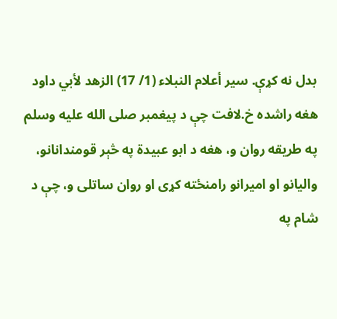بدل نه کړې. سير أعلام النبلاء (1/ 17) الزهد لأبي داود
هغه راشده خ.لافت چې د پیغمبر صلى الله عليه وسلم په طریقه روان و، هغه د ابو عبیدة په څېر قومندانانو، والیانو او امیرانو رامنځته کړی او روان ساتلی و، چې د شام په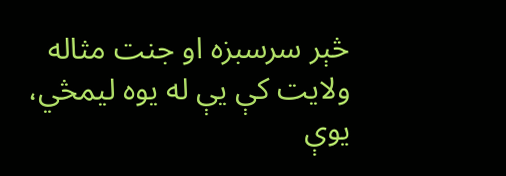څېر سرسبزه او جنت مثاله ولایت کې یې له یوه لیمڅي، یوې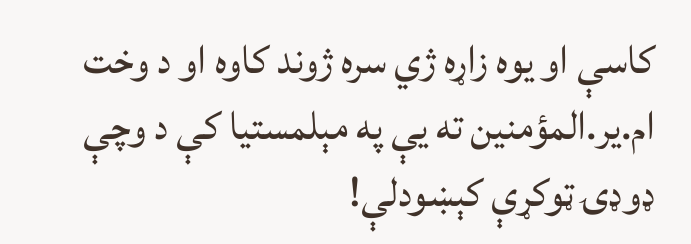کاسې او یوه زاړه ژي سره ژوند کاوه او د وخت ام.یر.المؤمنین ته یې په مېلمستیا کې د وچې ډوډۍ ټوکړې کېښودلې!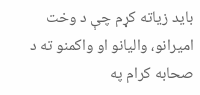باید زیاته کړم چې د وخت امیرانو، والیانو او واکمنو ته د صحابه کرام په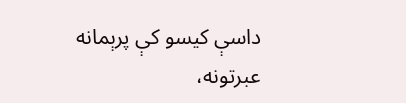داسې کیسو کې پرېمانه عبرتونه،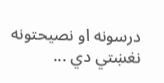درسونه او نصیحتونه نغښتي دي ...